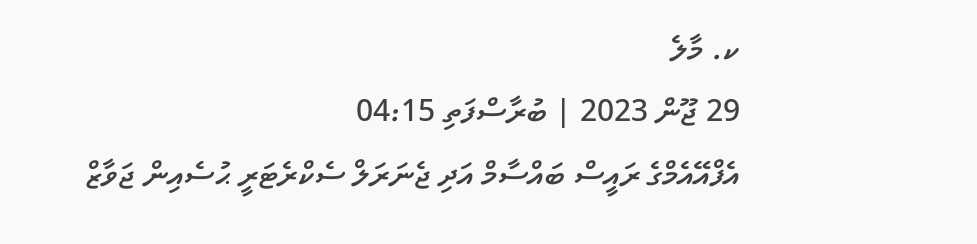ކ. މާލެ
29 ޖޫން 2023 | ބުރާސްފަތި 04:15
އެފްއޭއެމްގެ ރައީސް ބައްސާމް އަދި ޖެނަރަލް ސެކްރެޓަރީ ޙުސެއިން ޖަވާޒް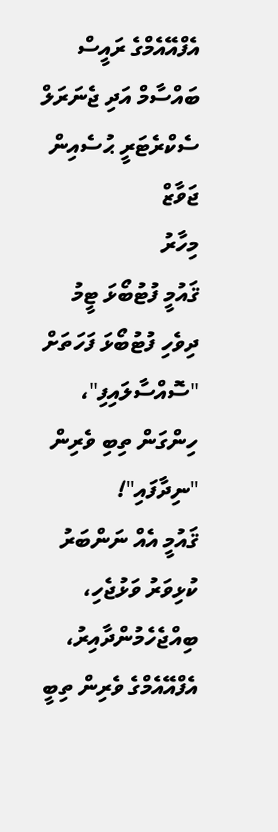އެފްއޭއެމްގެ ރައީސް ބައްސާމް އަދި ޖެނަރަލް ސެކްރެޓަރީ ޙުސެއިން ޖަވާޒް
މިހާރު
ޤައުމީ ފުޓުބޯޅަ ޓީމު
ދިވެހި ފުޓުބޯޅަ ފަހަތަށް "ސޮއްސާލައިފި"، ހިންގަން ތިބި ވެރިން "ނިދާފައި"!
ޤައުމީ އެއް ނަންބަރު ކުޅިވަރު ވަޅުޖެހި، ބިއްޖެހެމުންދާއިރު، އެފްއޭއެމްގެ ވެރިން ތިބީ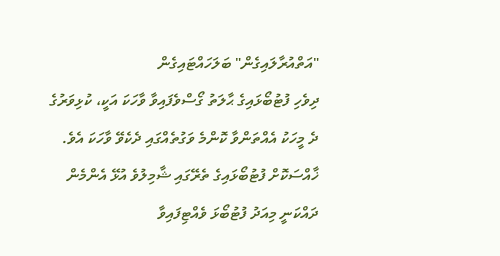"އަތްއުރާލައިގެން" ބަލަހައްޓައިގެން
ދިވެހި ފުޓުބޯޅައިގެ ޙާލަތު ގޯސްވެފައިވާ ވާހަކަ އަކީ، ކުޅިވަރުގެ ދެ މީހަކު އެއްތަންވާ ކޮންމެ ވަގުތެއްގައި ދެކެވޭ ވާހަކަ އެވެ. ޚާއްސަކޮށް ފުޓުބޯޅައިގެ ތެރޭގައި ޝާމިލުވެ އުޅޭ އެންމެން ދައްކަނީ މިއަދު ފުޓުބޯޅަ ވެއްޓިފައިވާ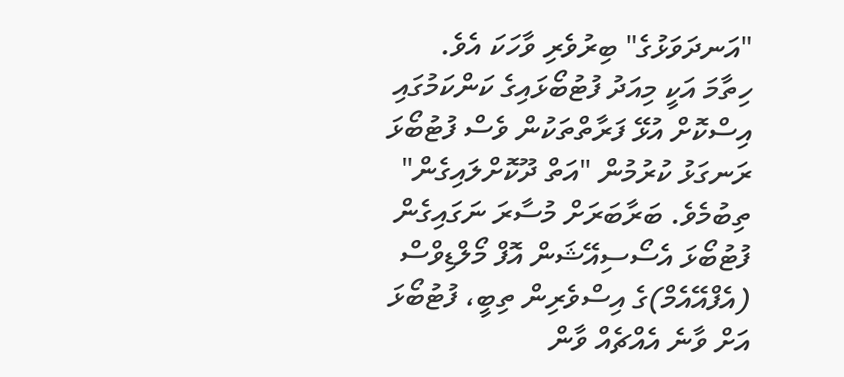"އަނދަވަޅުގެ" ބިރުވެރި ވާހަކަ އެވެ. ހިތާމަ އަކީ މިއަދު ފުޓުބޯޅައިގެ ކަންކަމުގައި އިސްކޮށް އުޅޭ ފަރާތްތަކުން ވެސް ފުޓުބޯޅަ ރަނގަޅު ކުރުމުން "އަތް ދޫކޮށްލައިގެން" ތިބުމެވެ. ބަރާބަރަށް މުސާރަ ނަގައިގެން ފުޓުބޯޅަ އެސޯސިއޭޝަން އޮފް މޯލްޑިވްސް (އެފްއޭއެމް)ގެ އިސްވެރިން ތިބީ، ފުޓުބޯޅަ އަށް ވާނެ އެއްޗެއް ވާން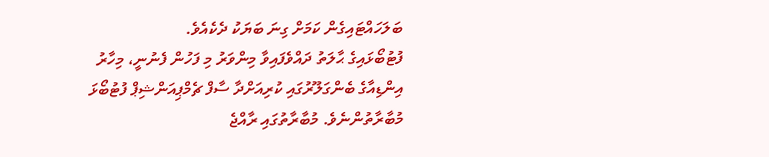ބަލަހައްޓައިގެން ކަމަށް ގިނަ ބަޔަކު ދެކެއެވެ.
ފުޓުބޯޅައިގެ ޙާލަތު ދައްވެފައިވާ މިންވަރު މި ފަހުން ފެނުނީ، މިހާރު އިންޑިއާގެ ބެންގަލޫރުގައި ކުރިއަށްދާ ސާފް ޗެމްޕިއަންޝިޕް ފުޓުބޯޅަ މުބާރާތުންނެވެ. މުބާރާތުގައި ރާއްޖެ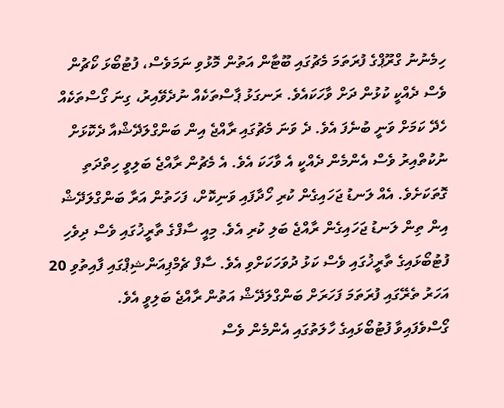ހިމެނުނު ގްރޫޕްގެ ފުރަތަމަ މެޗުގައި ބޫޓާން އަތުން މޮޅުވި ނަމަވެސް، ފުޓުބޯޅަ ކޯޗުން ވެސް ދެއްކީ ކުޅުން ދަށް ވާހަކައެވެ. ރަނގަޅު ޕާސްތަކެއް ނުދެވޭއިރު، ގިނަ ގޯސްތަކެއް ހެދޭ ކަމަށް ވަނީ ބުނެފަ އެވެ. ދެ ވަނަ މެޗުގައި ރާއްޖެ އިން ބަންގްލަދޭޝްއާ ދެކޮޅަށް ނުކުތްއިރު ވެސް އެންމެން ދެއްކީ އެ ވާހަކަ އެވެ. އެ މެޗުން ރާއްޖެ ބަލިވީ ހިތްދަތި ގޮތަކަށެވެ. އެއް ލަނޑު ޖަހައިގެން ކުރި ހޯދާފައި ވަނިކޮށް، ފަހަތުން އަރާ ބަންގްލަދޭޝް އިން ތިން ލަނޑު ޖަހައިގެން ރާއްޖެ ބަލި ކުރި އެވެ. މިއީ ސާފްގެ ތާރީޚުގައި ވެސް ދިވެހި ފުޓުބޯޅައިގެ ތާރީޚުގައި ވެސް ކަޅު ދުވަހަކަށްވި އެވެ. ސާފް ޗެމްޕިއަންޝިޕްގައި ފާއިތުވި 20 އަހަރު ތެރޭގައި ފުރަތަމަ ފަހަރަށް ބަންގްލަދޭޝް އަތުން ރާއްޖެ ބަލިވީ އެވެ.
ގޯސްވެފައިވާ ފުޓުބޯޅައިގެ ހާލަތުގައި އެންމެން ވެސް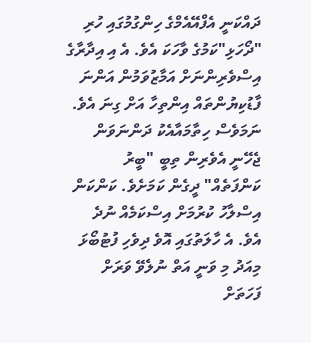ދައްކަނީ އެފްއޭއެމްގެ ހިންގުމުގައި ހުރި "ދޯހަޅި"ކަމުގެ ވާހަކަ އެވެ. އެ އި އިދާރާގެ އިސްވެރިންނަށް އަމާޒުވަމުން އަންނަ ފާޑުކިޔުންތައް އިންތިހާ އަށް ގިނަ އެވެ. ނަމަވެސް ހިތާމައާއެކު ދަންނަވަން ޖެހޭނީ އެވެރިން ތިބީ "ބީރު ކަންފަތެއް" ދީގެން ކަމަށެވެ. ކަންކަން އިސްލާހު ކުރުމަށް އިސްކަމެއް ނުދެ އެވެ. އެ ހާލަތުގައި އޮވެ ދިވެހި ފުޓުބޯޅަ މިއަދު މި ވަނީ އަތް ނުލެވޭ ވަރަށް ފަހަތަށް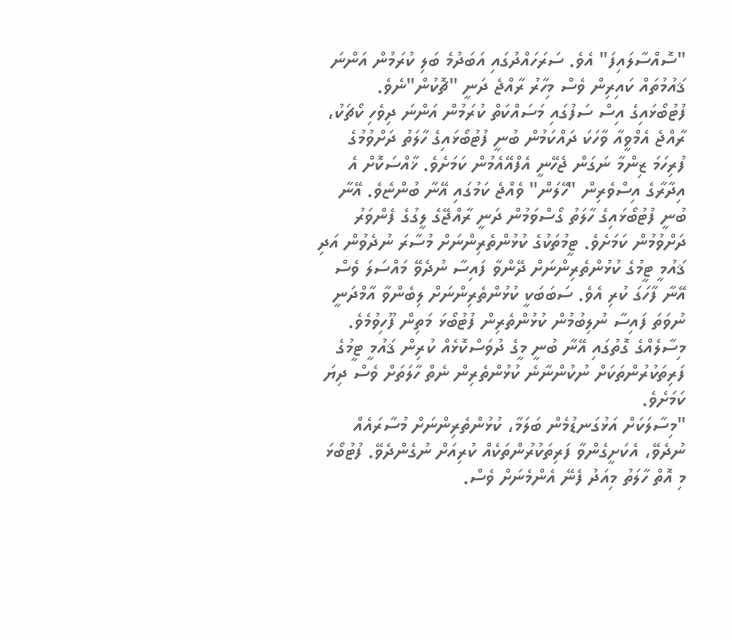"ސޮއްސާލައިފަ" އެވެ. ސަރަހައްދުގައި އަބަދުމެ ބަލި ކުރަމުން އަންނަ ޤައުމުތައް ކައިރިން ވެސް މިހާރު ރާއްޖެ ދަނީ "ޗޮކުން"ނެވެ.
ފުޓުބޯޅައިގެ އިސް ސަފުގައި މަސައްކަތް ކުރަމުން އަންނަ ދިވެހި ކޯޗަކު، ރާއްޖެ އެމްވީއާ ވާހަކަ ދައްކަމުން ބުނީ ފުޓުބޯޅައިގެ ހާލަތު ދަށްވުމުގެ ފުރިހަމަ ޒިންމާ ނަގަން ޖެހޭނީ އެފްއޭއެމުން ކަމަށެވެ. ޚާއްސަކޮށް އެ އިދާރާގެ އިސްވެރިން "ހޭލަން" ވެއްޖެ ކަމުގައި އޭނާ ބުންޏެވެ. އޭނާ ބުނީ ފުޓުބޯޅައިގެ ހާލަތު ގޯސްވަމުން ދަނީ ރާއްޖޭގެ ލީގުގެ ފެންވަރު ދަށްވުމުން ކަމަށެވެ. ޓީމުތަކުގެ ކުޅުންތެރިންނަށް މުސާރަ ނުދެވުން އަދި ޤައުމީ ޓީމުގެ ކުޅުންތެރިންނަށް ދޭންވާ ފައިސާ ނުދެވޭ މައްސަލަ ވެސް އޭނާ ފާހަގަ ކުރި އެވެ. ސަބަބަކީ ކުޅުންތެރިންނަށް ލިބެންވާ އާމްދަނީ ނުވަތަ ފައިސާ ނުލިބުމުން ކުޅުންތެރިން ފުޓުބޯޅަ މަތިން ފޫހިވުމެވެ. މިސާލެއްގެ ގޮތުގައި އޭނާ ބުނީ މީގެ ދުވަސްކޮޅެއް ކުރިން ޤައުމީ ޓީމުގެ ފަރިތަކުރުންތަކަށް ނުކުންނާނެ ކުޅުންތެރިން ނެތް ހާލަތަށް ވެސް ދިޔަ ކަމަށެވެ.
"މިސާލަކަށް އަޅުގަނޑުމެން ބަލަމާ، ކުޅުންތެރިންނަށް މުސާރައެއް ނުދެވޭ، އެކަށީގެންވާ ފަރިތަކުރުންތަކެއް ކުރިއަށް ނުގެންދެވޭ. ފުޓުބޯޅަ މި އޮތް ހާލަތު މިއަދު ފެނޭ އެންމެނަށް ވެސް.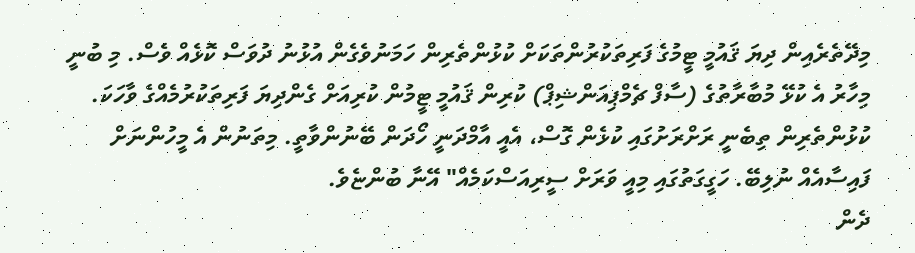މިދޭތެރެއިން ދިޔަ ޤައުމީ ޓީމުގެ ފަރިތަކުރުންތަކަށް ކުޅުންތެރިން ހަމަނުވެގެން އުޅުނު ދުވަސް ކޮޅެއް ވެސް. މި ބުނީ މިހާރު އެ ކުޅޭ މުބާރާތުގެ (ސާފް ޗެމްޕިއަންޝިޕް) ކުރިން ޤައުމީ ޓީމުން ކުރިއަށް ގެންދިޔަ ފަރިތަކުރުމެއްގެ ވާހަކަ. ކުޅުންތެރިން ތިބެނީ ރަށްރަށުގައި ކުޅެން ގޮސް، އެއީ އާމްދަނީ ހޯދަން ބޭނުންވާތީ. މިތަނުން އެ މީހުންނަށް ފައިސާއެއް ނުލިބޭ. ހަގީގަތުގައި މިއީ ވަރަށް ސީރިއަސްކަމެއް" އޭނާ ބުންޏެވެ.
ދެން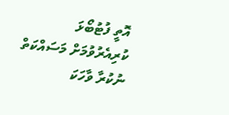އޮތީ ފުޓުބޯޅަ ކުރިއެރުވުމަށް މަސައްކަތް ނުކުރާ ވާހަކަ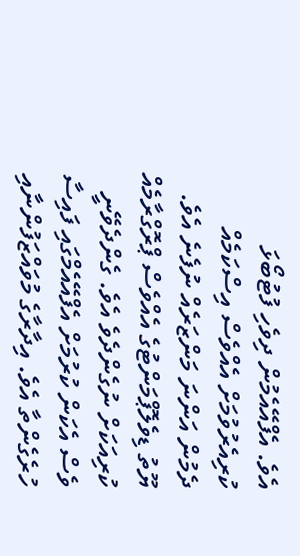އެވެ. އެފްއޭއެމުން ދިވެހި ފުޓުބޯޅަ ކުރިއެރުވުމަށް އެއްވެސް އިސްކަމެއް ދެމުން އަންނަ މަންޒަރެއް ނުފެނެ އެވެ. ޔޫތު ޑިވެލޮޕްމަންޓުގެ އެއްވެސް ޕްރޮގްރާމެއް ކުރިއަކަށް ނުގެންދެވެ އެވެ. ގެންދެވޭނީ ވެސް އެކަން ކުރުމަށް އެފްއޭއެމްގައި ފައިސާ ހުރެގެންތާ އެވެ. އިދާރާގެ މުވައްޒަފުންނާއި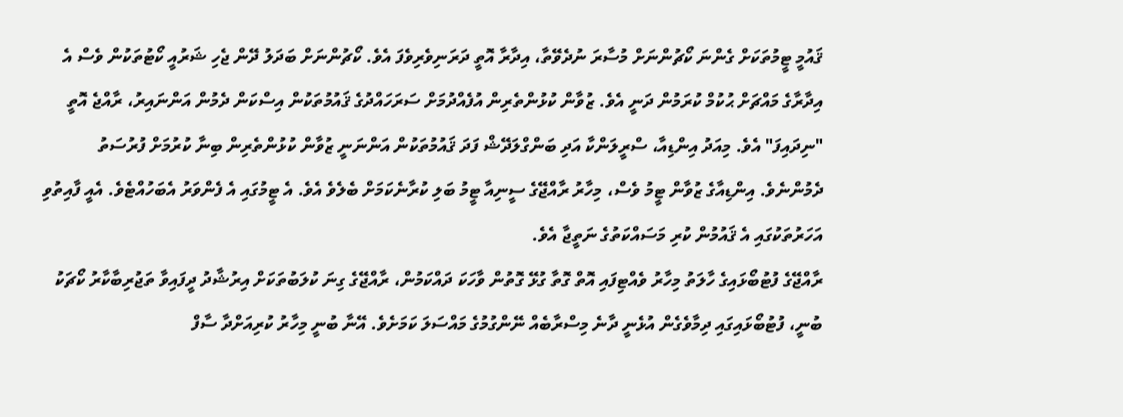ޤައުމީ ޓީމުތަކަށް ގެންނަ ކޯޗުންނަށް މުސާރަ ނުދެވޭތާ، އިދާރާ އޮތީ ދަރަނިވެރިވެފަ އެވެ. ކޯޗުންނަށް ބަދަލު ދޭން ޖެހި ޝަރުއީ ކޯޓުތަކުން ވެސް އެ އިދާރާގެ މައްޗަށް ޙުކުމް ކުރަމުން ދަނީ އެވެ. ޒުވާން ކުޅުންތެރިން އުފެއްދުމަށް ސަރަހައްދުގެ ޤައުމުތަކުން އިސްކަން ދެމުން އަންނައިރު، ރާއްޖެ އޮތީ "ނިދައިފަ" އެވެ. މިއަދު އިންޑިއާ، ސްރީލަންކާ އަދި ބަންގްލަދޭޝް ފަދަ ޤައުމުތަކުން އަންނަނީ ޒުވާން ކުޅުންތެރިން ބިނާ ކުރުމަށް ފުރުސަތު ދެމުންނެވެ. އިންޑިއާގެ ޒުވާން ޓީމު ވެސް، މިހާރު ރާއްޖޭގެ ސީނިއާ ޓީމު ބަލި ކުރާނެކަމަށް ބެލެވެ އެވެ. އެ ޓީމުގައި އެ ފެންވަރު އެބަހުއްޓެވެ. އެއީ ފާއިތުވި އަހަރުތަކުގައި އެ ޤައުމުން ކުރި މަސައްކަތުގެ ނަތީޖާ އެވެ.
ރާއްޖޭގެ ފުޓުބޯޅައިގެ ހާލަތު މިހާރު ވެއްޓިފައި އޮތް ގޮތާ ގުޅޭ ގޮތުން ވާހަކަ ދައްކަމުން، ރާއްޖޭގެ ގިނަ ކުލަބުތަކަށް އިރުޝާދު ދީފައިވާ ތަޖުރިބާކާރު ކޯޗަކު ބުނީ، ފުޓުބޯޅައިގައި ދިމާވެގެން އުޅެނީ ދާނެ މިސްރާބެއް ނޭންގުމުގެ މައްސަލަ ކަމަށެވެ. އޭނާ ބުނީ މިހާރު ކުރިއަށްދާ ސާފް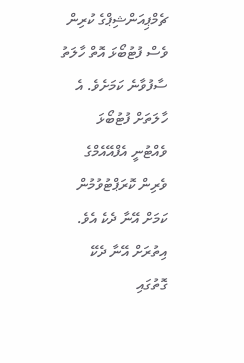ޗެމްޕިއަންޝިޕްގެ ކުރިން ވެސް ފުޓުބޯޅަ އޮތް ހާލަތު ސާފުވާނެ ކަމަށެވެ. އެ ހާލަތަށް ފުޓުބޯޅަ ވެއްޓުނީ އެފްއޭއެމްގެ ވެރިން ކޮރަޕްޓުވުމުން ކަމަށް އޭނާ ދެކެ އެވެ. އިތުރަށް އޭނާ ދެކޭ ގޮތުގައި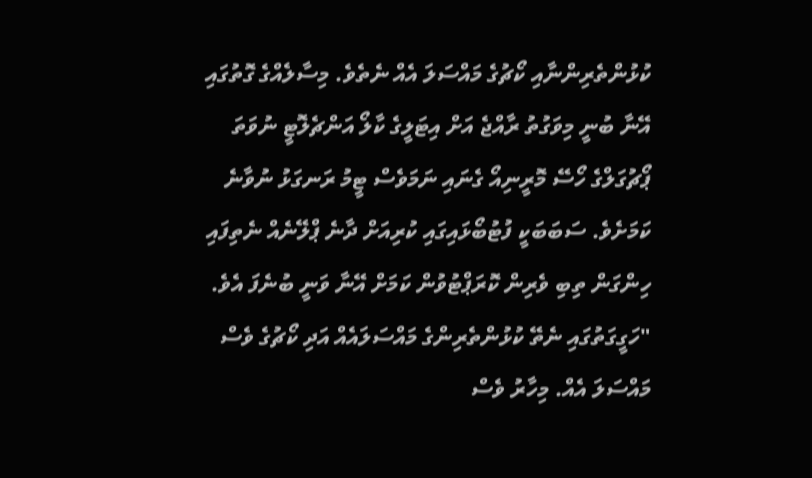ކުޅުންތެރިންނާއި ކޯޗުގެ މައްސަލަ އެއް ނެތެވެ. މިސާލެއްގެ ގޮތުގައި އޭނާ ބުނީ މިވަގުތު ރާއްޖެ އަށް އިޓަލީގެ ކާލޯ އަންޗެލޮޓީ ނުވަތަ ޕޯޗުގަލްގެ ހޯސޭ މޮރީނިއޯ ގެނައި ނަމަވެސް ޓީމު ރަނގަޅު ނުވާނެ ކަމަށެވެ. ސަބަބަކީ ފުޓުބޯޅައިގައި ކުރިއަށް ދާނެ ޕްލޭނެއް ނެތިފައި ހިންގަން ތިބި ވެރިން ކޮރަޕްޓުވުން ކަމަށް އޭނާ ވަނީ ބުނެފަ އެވެ.
"ހަގީގަތުގައި ނެތޭ ކުޅުންތެރިންގެ މައްސަލައެއް އަދި ކޯޗުގެ ވެސް މައްސަލަ އެއް. މިހާރު ވެސް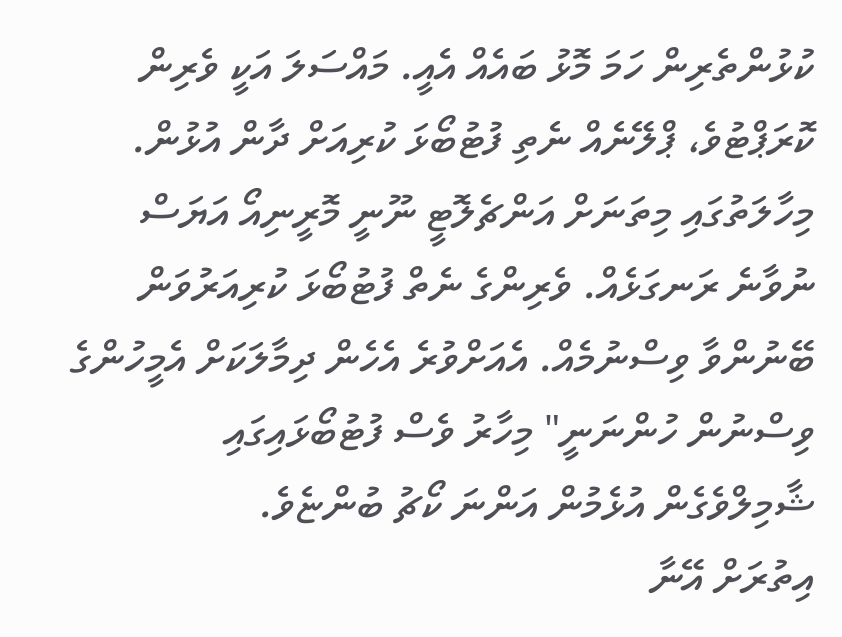ކުޅުންތެރިން ހަމަ މޮޅު ބައެއް އެއީ. މައްސަލަ އަކީ ވެރިން ކޮރަޕްޓުވެ، ޕްލޭނެއް ނެތި ފުޓުބޯޅަ ކުރިއަށް ދާން އުޅުން. މިހާލަތުގައި މިތަނަށް އަންޗެލޮޓީ ނޫނީ މޮރީނިއޯ އަޔަސް ނުވާނެ ރަނގަޅެއް. ވެރިންގެ ނެތް ފުޓުބޯޅަ ކުރިއަރުވަން ބޭނުންވާ ވިސްނުމެއް. އެއަށްވުރެ އެހެން ދިމާލަކަށް އެމީހުންގެ ވިސްނުން ހުންނަނީ" މިހާރު ވެސް ފުޓުބޯޅައިގައި ޝާމިލްވެގެން އުޅެމުން އަންނަ ކޯޗު ބުންޏެވެ.
އިތުރަށް އޭނާ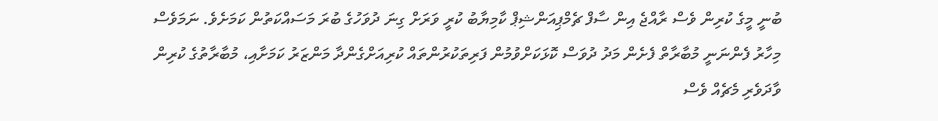ބުނީ މީގެ ކުރިން ވެސް ރާއްޖެ އިން ސާފް ޗެމްޕިއަންޝިޕް ކާމިޔާބު ކުރީ ވަރަށް ގިނަ ދުވަހުގެ ބުރަ މަސައްކަތުން ކަމަށެވެ. ނަމަވެސް މިހާރު ފެންނަނީ މުބާރާތް ފެށެން މަދު ދުވަސް ކޮޅަކަށްވުމުން ފަރިތަކުރުންތައް ކުރިއަށްގެންދާ މަންޒަރު ކަމަށާއި، މުބާރާތުގެ ކުރިން ވާދަވެރި މެޗެއް ވެސް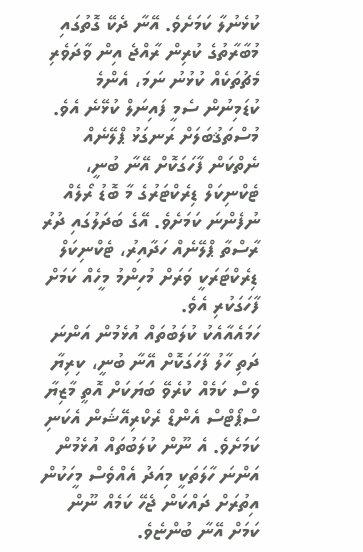ކުޅެނުލާ ކަމަށެވެ. އޭނާ ދެކޭ ގޮތުގައި މުބާރާތުގެ ކުރިން ރާއްޖެ އިން ވާދަވެރި މެޗުތަކެއް ކުޅުނު ނަމަ، އެންމެ ކުޑަމިނުން ސެމީ ފައިނަލް ކުޅޭނެ އެވެ. މުސްތަޤުބަލަށް ރަނގަޅު ޕްލޭނެއް ނެތްކަން ފާހަގަކޮށް އޭނާ ބުނީ، ޓެކްނިކަލް ޑިރެކްޓަރުގެ މާ ބޮޑު ރޯލެއް ނުފެންނަ ކަމަށެވެ. އޭގެ ބަދަލުގައި ދުރު ރާސްތާ ޕްލޭނެއް ހަދާއިރު، ޓެކްނިކަލް ޑިރެކްޓަރަކީ ވަރަށް މުހިންމު މީހެއް ކަމަށް ފާހަގަކުރި އެވެ.
ހަމައެއާއެކު ކުލަބުތައް އުޅެމުން އަންނަ ދަތި ހާލު ފާހަގަކޮށް އޭނާ ބުނީ، ކިރިޔާ ވެސް ކަމެއް ކުރެވޭ ބަޔަކަށް އޮތީ މާޒިޔާ ސްޕޯޓްސް އެންޑް ރެކްރިއޭޝަން އެކަނި ކަމަށެވެ. އެ ނޫން ކުލަބުތައް އުޅެމުން އަންނަ ހާލަތަކީ މިއަދު އެއްވެސް މީހަކުން އިތުރަށް ދައްކަން ޖެހޭ ކަމެއް ނޫން ކަމަށް އޭނާ ބުންޏެވެ.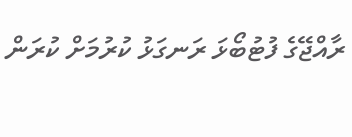ރާއްޖޭގެ ފުޓުބޯޅަ ރަނގަޅު ކުރުމަށް ކުރަން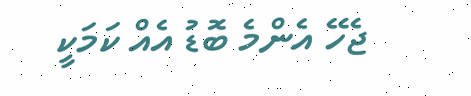ޖެހޭ އެންމެ ބޮޑު އެއް ކަމަކީ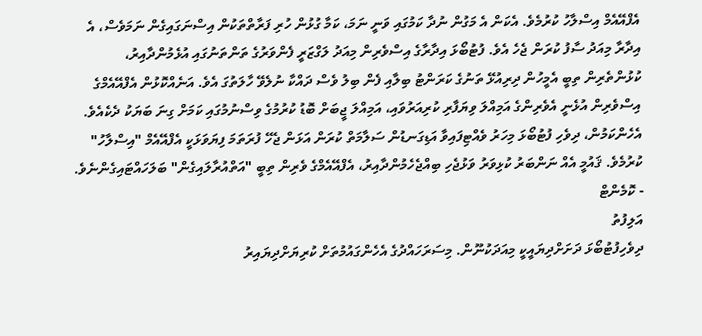އެފްއޭއެމް އިސްލާހު ކުރުމެވެ. އެކަން އެ މަގުން ނުދާ ކަމުގައި ވަނީ ނަމަ، ކަމާ ގުޅުން ހުރި ފަރާތްތަކުން އިސްނަގައިގެން ނަމަވެސް، އެ އިދާރާ މިއަދު ސާފު ކުރަން ޖެހެ އެވެ. ފުޓުބޯޅަ އިދާރާގެ އިސްވެރިން މިއަދު ލަގްޒަރީ ފެންވަރުގެ ތަންތަނުގައި އުޅެމުންދާއިރު، ކުޅުންތެރިން ތިބީ އެމީހުން ދިރިއުޅޭ ތަނުގެ ކަރަންޓު ބިލާއި ފެން ބިލު ވެސް ދައްކާ ނުލެވޭ ހާލަތުގަ އެވެ. އަނެއްކޮޅުން އެފްއޭއެމްގެ އިސްވެރިން އުޅެނީ އެވެރިންގެ އަމިއްލަ ވިޔަފާރި ކުރިއަރުވައި، އަމިއްލަ ޖީބަށް ބޮޑު ކުރުމުގެ ވިސްނުމުގައި ކަމަށް ގިނަ ބަޔަކު ދެކެއެވެ. އެހެންކަމުން، ދިވެހި ފުޓުބޯޅަ މިހަރު ވެއްޓިފައިވާ އަޑިގަނޑުން ސަލާމަތް ކުރަން އަޅަން ޖެހޭ ފުރަތަމަ ފިޔަވަޅަކީ އެފްއޭއެމް "އިސްލާހު" ކުރުމެވެ. ޤައުމީ އެއް ނަންބަރު ކުޅިވަރު ވަޅުޖެހި ބިއްޖެހެމުންދާއިރު، އެފްއޭއެމްގެ ވެރިން ތިބީ "އަތްއުރާލައިގެން" ބަލަހައްޓައިގެންނެވެ.
- ކޮމެންޓް
އަލިފުތު
ދިވެހިފުޓުބޯޅަ ދަށަށްދިޔައީކީ މިއަދަކުނޫން. މިސަރަހައްދުގެ އެހެންގައުމުތަށް ކުރިޔަށްދިޔައިރު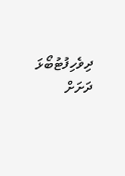ދިވެހިފުޓުބޯޅަ ދަށަށް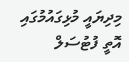މިދިޔައީ މުޅިގައުމުގައި އޮތީ ފުޓުސަލް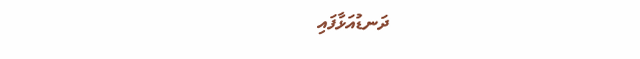ދަނޑުއަޅާފައި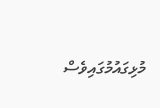މުޅިގައުމުގައިވެސް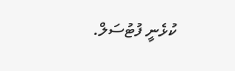ކުޅެނީ ފުޓުސަލް.